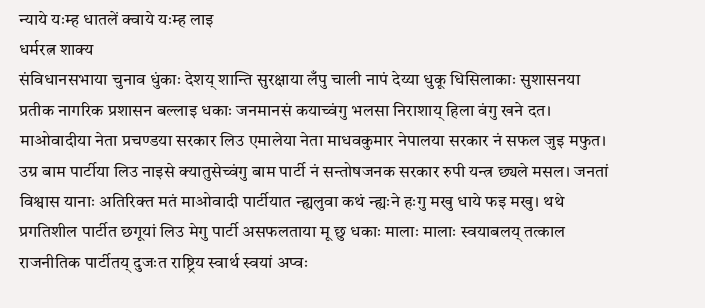न्याये यःम्ह धातलें क्वाये यःम्ह लाइ
धर्मरत्न शाक्य
संविधानसभाया चुनाव धुंकाः देशय् शान्ति सुरक्षाया लँपु चाली नापं देय्या धुकू धिसिलाकाः सुशासनया प्रतीक नागरिक प्रशासन बल्लाइ धकाः जनमानसं कयाच्वंगु भलसा निराशाय् हिला वंगु खने दत। माओवादीया नेता प्रचण्डया सरकार लिउ एमालेया नेता माधवकुमार नेपालया सरकार नं सफल जुइ मफुत। उग्र बाम पार्टीया लिउ नाइसे क्यातुसेच्वंगु बाम पार्टी नं सन्तोषजनक सरकार रुपी यन्त्र छ्यले मसल। जनतां विश्वास यानाः अतिरिक्त मतं माओवादी पार्टीयात न्ह्यलुवा कथं न्ह्यःने हःगु मखु धाये फइ मखु। थथे प्रगतिशील पार्टीत छगूयां लिउ मेगु पार्टी असफलताया मू छु धकाः मालाः मालाः स्वयाबलय् तत्काल राजनीतिक पार्टीतय् दुजःत राष्ट्रिय स्वार्थ स्वयां अप्वः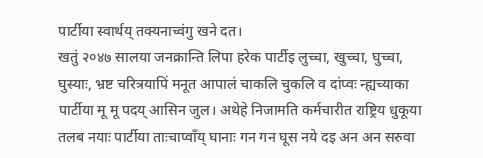पार्टीया स्वार्थय् तक्यनाच्वंगु खने दत।
खतुं २०४७ सालया जनक्रान्ति लिपा हरेक पार्टीइ लुच्चा, खुच्चा, घुच्चा, घुस्याः, भ्रष्ट चरित्रयापिं मनूत आपालं चाकलि चुकलि व दांप्वः न्ह्यच्याका पार्टीया मू मू पदय् आसिन जुल। अथेहे निजामति कर्मचारीत राष्ट्रिय धुकूया तलब नयाः पार्टीया ताःचाप्वाँय् घानाः गन गन घूस नये दइ अन अन सरुवा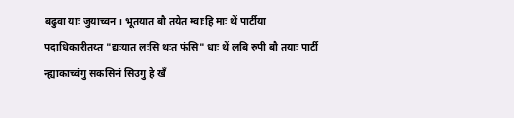बढुवा याः जुयाच्वन। भूतयात बौ तयेत म्वाःहि माः थें पार्टीया पदाधिकारीतय्त "द्यःयात लःसि थःत फंसि" धाः थें लबि रुपी बौ तयाः पार्टी न्ह्याकाच्वंगु सकसिनं सिउगु हे खँ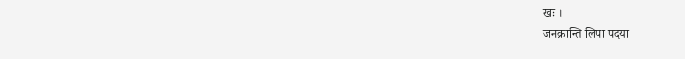खः ।
जनक्रान्ति लिपा पदया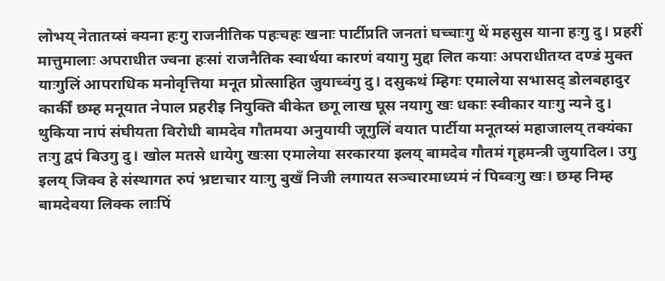लोभय् नेतातय्सं क्यना हःगु राजनीतिक पहःचहः खनाः पार्टीप्रति जनतां घच्चाःगु थें महसुस याना हःगु दु। प्रहरीं मात्तुमालाः अपराधीत ज्वना हःसां राजनैतिक स्वार्थया कारणं वयागु मुद्दा लित कयाः अपराधीतय्त दण्डं मुक्त याःगुलिं आपराधिक मनोवृत्तिया मनूत प्रोत्साहित जुयाच्वंगु दु। दसुकथं म्हिगः एमालेया सभासद् डोलबहादुर कार्कीं छम्ह मनूयात नेपाल प्रहरीइ नियुक्ति बीकेत छगू लाख घूस नयागु खः धकाः स्वीकार याःगु न्यने दु। थुकिया नापं संघीयता विरोधी बामदेव गौतमया अनुयायी जूगुलिं वयात पार्टीया मनूतय्सं महाजालय् तक्यंका तःगु द्वपं बिउगु दु। खोल मतसे धायेगु खःसा एमालेया सरकारया इलय् बामदेव गौतमं गृहमन्त्री जुयादिल। उगु इलय् जिक्व हे संस्थागत रुपं भ्रष्टाचार याःगु बुखँ निजी लगायत सञ्चारमाध्यमं नं पिब्वःगु खः। छम्ह निम्ह बामदेवया लिक्क लाःपिं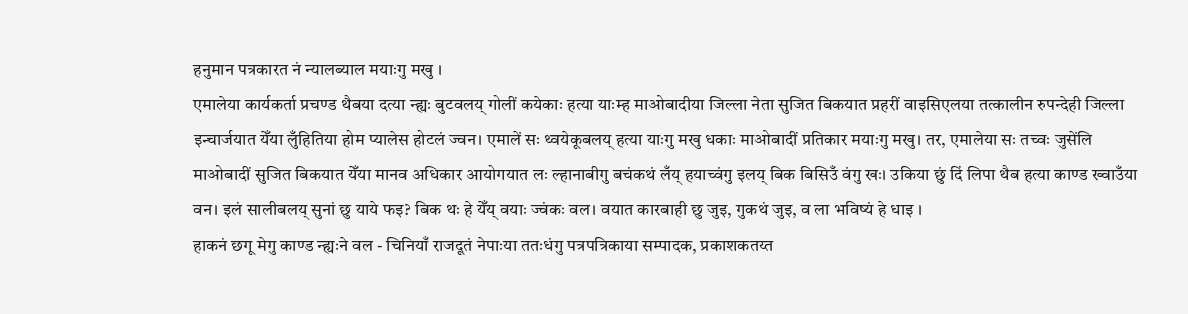हनुमान पत्रकारत नं न्यालब्याल मयाःगु मखु ।
एमालेया कार्यकर्ता प्रचण्ड थैबया दत्या न्ह्यः बुटवलय् गोलीं कयेकाः हत्या याःम्ह माओबादीया जिल्ला नेता सुजित बिकयात प्रहरीं वाइसिएलया तत्कालीन रुपन्देही जिल्ला इन्चार्जयात येँया लुँहितिया होम प्यालेस होटलं ज्वन। एमालें सः थ्वयेकूबलय् हत्या याःगु मखु धकाः माओबादीं प्रतिकार मयाःगु मखु। तर, एमालेया सः तच्वः जुसेंलि माओबादीं सुजित बिकयात येँया मानव अधिकार आयोगयात लः ल्हानाबीगु बचंकथं लँय् हयाच्वंगु इलय् बिक बिसिउँ वंगु खः। उकिया छुं दिं लिपा थैब हत्या काण्ड ख्वाउँया वन। इलं सालीबलय् सुनां छु याये फइ? बिक थः हे येँय् वयाः ज्वंकः वल। वयात कारबाही छु जुइ, गुकथं जुइ, व ला भविष्यं हे धाइ ।
हाकनं छगू मेगु काण्ड न्ह्यःने वल - चिनियाँ राजदूतं नेपाःया ततःधंगु पत्रपत्रिकाया सम्पादक, प्रकाशकतय्त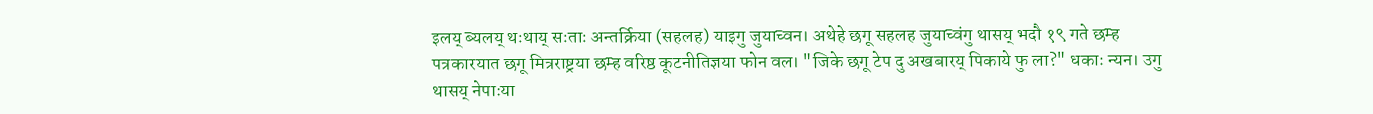इलय् ब्यलय् थःथाय् सःताः अन्तर्क्रिया (सहलह) याइगु जुयाच्वन। अथेहे छगू सहलह जुयाच्वंगु थासय् भदौ १९ गते छम्ह पत्रकारयात छगू मित्रराष्ट्रया छम्ह वरिष्ठ कूटनीतिज्ञया फोन वल। "जिके छगू टेप दु अखबारय् पिकाये फु ला?" धकाः न्यन। उगु थासय् नेपाःया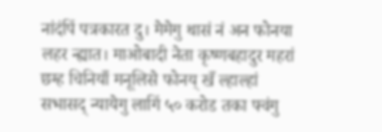नांदंपिं पत्रकारत दु। मेमेगु थासं नं अन फोनया लहर न्ह्यात। माओबादी नेता कृष्णबहादुर महरां छम्ह चिनियाँ मनूलिसे फोनय् खँ ल्हाल्हां सभासद् न्यायेगु लागिं ५० करोड तका फ्वंगु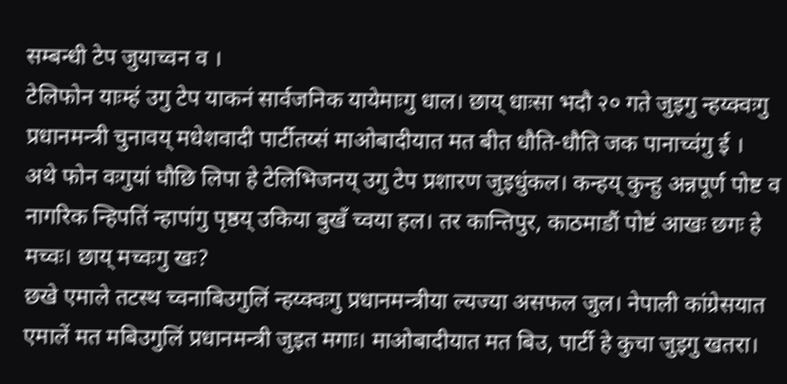सम्बन्धी टेप जुयाच्वन व ।
टेलिफोन याःम्हं उगु टेप याकनं सार्वजनिक यायेमाःगु धाल। छाय् धाःसा भदौ २० गते जुइगु न्हय्क्वःगु प्रधानमन्त्री चुनावय् मधेशवादी पार्टीतय्सं माओबादीयात मत बीत धौति-धौति जक पानाच्वंगु ई ।
अथे फोन वःगुयां घौछि लिपा हे टेलिभिजनय् उगु टेप प्रशारण जुइधुंकल। कन्हय् कुन्हु अन्नपूर्ण पोष्ट व नागरिक न्हिपतिं न्हापांगु पृष्ठय् उकिया बुखँ च्वया हल। तर कान्तिपुर, काठमाडौं पोष्टं आखः छगः हे मच्वः। छाय् मच्वःगु खः?
छखे एमाले तटस्थ च्वनाबिउगुलिं न्हय्क्वःगु प्रधानमन्त्रीया ल्यज्या असफल जुल। नेपाली कांग्रेसयात एमालें मत मबिउगुलिं प्रधानमन्त्री जुइत मगाः। माओबादीयात मत बिउ, पार्टी हे कुचा जुइगु खतरा।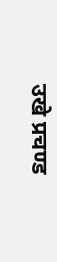उखे प्रचण्ड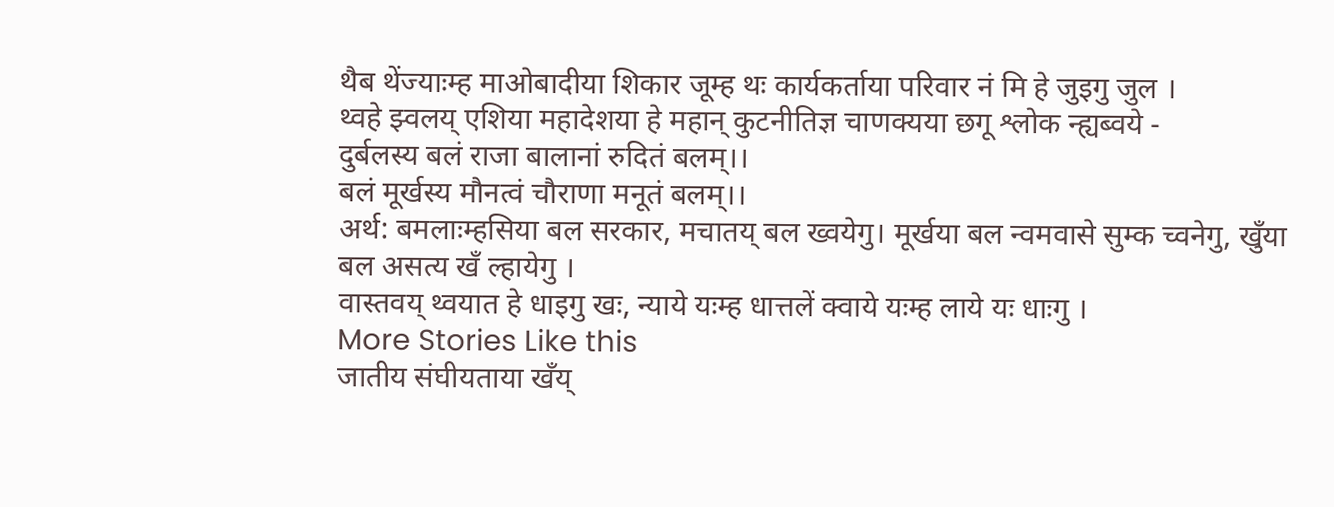थैब थेंज्याःम्ह माओबादीया शिकार जूम्ह थः कार्यकर्ताया परिवार नं मि हे जुइगु जुल ।
थ्वहे झ्वलय् एशिया महादेशया हे महान् कुटनीतिज्ञ चाणक्यया छगू श्लोक न्ह्यब्वये -
दुर्बलस्य बलं राजा बालानां रुदितं बलम्।।
बलं मूर्खस्य मौनत्वं चौराणा मनूतं बलम्।।
अर्थ: बमलाःम्हसिया बल सरकार, मचातय् बल ख्वयेगु। मूर्खया बल न्वमवासे सुम्क च्वनेगु, खुँया बल असत्य खँ ल्हायेगु ।
वास्तवय् थ्वयात हे धाइगु खः, न्याये यःम्ह धात्तलें क्वाये यःम्ह लाये यः धाःगु ।
More Stories Like this
जातीय संघीयताया खँय्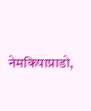नेमकिपाप्राडो,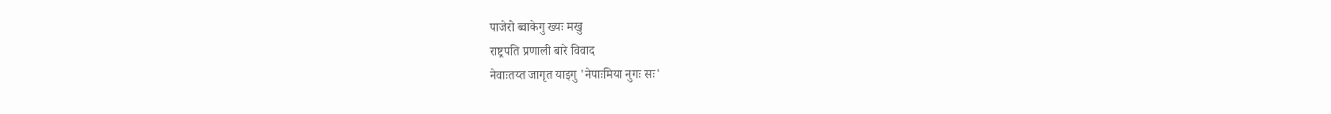पाजेरो ब्वाकेगु ख्यः मखु
राष्ट्रपति प्रणाली बारे विवाद
नेवाःतय्त जागृत याइगु 'नेपाःमिया नुगः सः'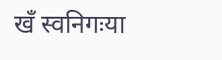खँ स्वनिगःया